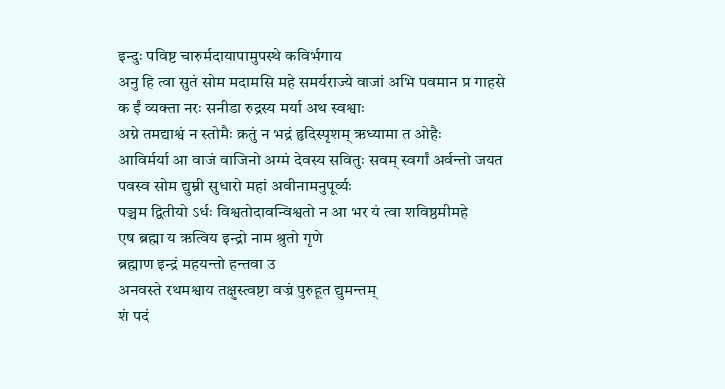इन्दुः पविष्ट चारुर्मदायापामुपस्थे कविर्भगाय
अनु हि त्वा सुतं सोम मदामसि महे समर्यराज्ये वाजां अभि पवमान प्र गाहसे
क ईं व्यक्ता नरः सनीडा रुद्रस्य मर्या अथ स्वश्वाः
अग्ने तमद्याश्वं न स्तोमैः क्रतुं न भद्रं हृदिस्पृशम् ऋध्यामा त ओहैः
आविर्मर्या आ वाजं वाजिनो अग्मं देवस्य सवितुः सवम् स्वर्गां अर्वन्तो जयत
पवस्व सोम द्युम्नी सुधारो महां अवीनामनुपूर्व्यः
पञ्चम द्वितीयो ऽर्धः विश्वतोदावन्विश्वतो न आ भर यं त्वा शविष्ठमीमहे
एष ब्रह्मा य ऋत्विय इन्द्रो नाम श्रुतो गृणे
ब्रह्माण इन्द्रं महयन्तो हन्तवा उ
अनवस्ते रथमश्वाय तक्षुस्त्वष्टा वज्रं पुरुहूत द्युमन्तम्
शं पदं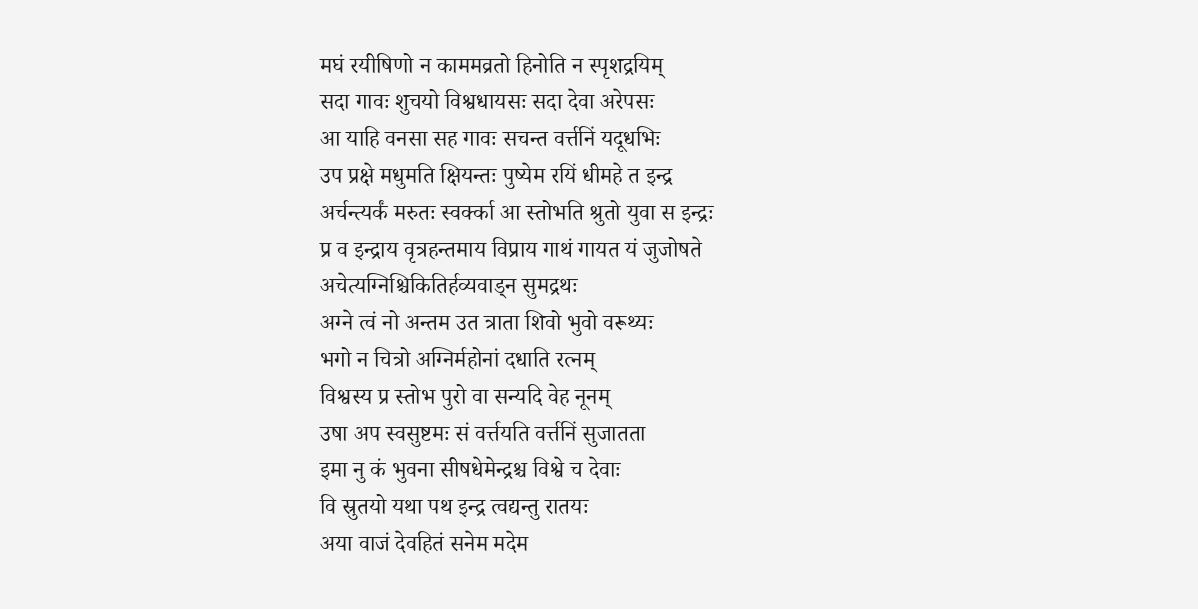मघं रयीषिणो न काममव्रतो हिनोति न स्पृशद्रयिम्
सदा गावः शुचयो विश्वधायसः सदा देवा अरेपसः
आ याहि वनसा सह गावः सचन्त वर्त्तनिं यदूधभिः
उप प्रक्षे मधुमति क्षियन्तः पुष्येम रयिं धीमहे त इन्द्र
अर्चन्त्यर्कं मरुतः स्वर्क्का आ स्तोभति श्रुतो युवा स इन्द्रः
प्र व इन्द्राय वृत्रहन्तमाय विप्राय गाथं गायत यं जुजोषते
अचेत्यग्निश्चिकितिर्हव्यवाड्न सुमद्रथः
अग्ने त्वं नो अन्तम उत त्राता शिवो भुवो वरूथ्यः
भगो न चित्रो अग्निर्महोनां दधाति रत्नम्
विश्वस्य प्र स्तोभ पुरो वा सन्यदि वेह नूनम्
उषा अप स्वसुष्टमः सं वर्त्तयति वर्त्तनिं सुजातता
इमा नु कं भुवना सीषधेमेन्द्रश्च विश्वे च देवाः
वि स्रुतयो यथा पथ इन्द्र त्वद्यन्तु रातयः
अया वाजं देवहितं सनेम मदेम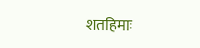शतहिमाः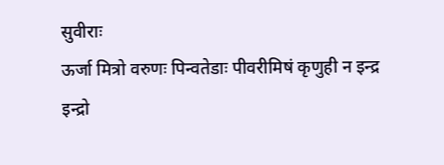सुवीराः
ऊर्जा मित्रो वरुणः पिन्वतेडाः पीवरीमिषं कृणुही न इन्द्र
इन्द्रो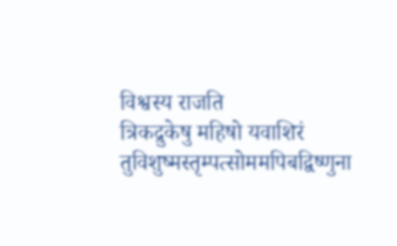विश्वस्य राजति
त्रिकद्रुकेषु महिषो यवाशिरं तुविशुष्मस्तृम्पत्सोममपिबद्विष्णुना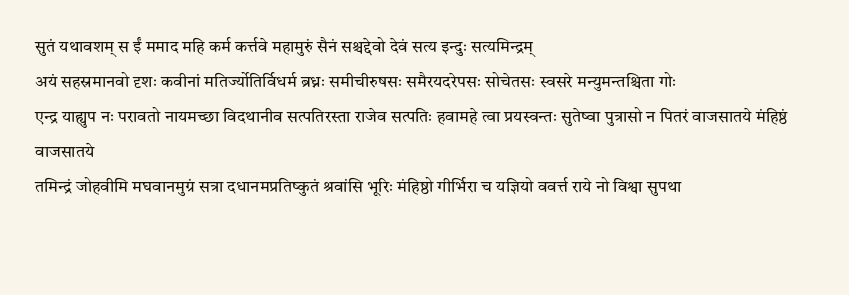सुतं यथावशम् स ईं ममाद महि कर्म कर्त्तवे महामुरुं सैनं सश्चद्देवो देवं सत्य इन्दुः सत्यमिन्द्रम्
अयं सहस्रमानवो दृशः कवीनां मतिर्ज्योतिर्विधर्म ब्रध्नः समीचीरुषसः समैरयदरेपसः सोचेतसः स्वसरे मन्युमन्तश्चिता गोः
एन्द्र याह्युप नः परावतो नायमच्छा विदथानीव सत्पतिरस्ता राजेव सत्पतिः हवामहे त्वा प्रयस्वन्तः सुतेष्वा पुत्रासो न पितरं वाजसातये मंहिष्ठं वाजसातये
तमिन्द्रं जोहवीमि मघवानमुग्रं सत्रा दधानमप्रतिष्कुतं श्रवांसि भूरिः मंहिष्ठो गीर्भिरा च यज्ञियो ववर्त्त राये नो विश्वा सुपथा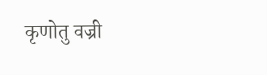कृणोतु वज्री